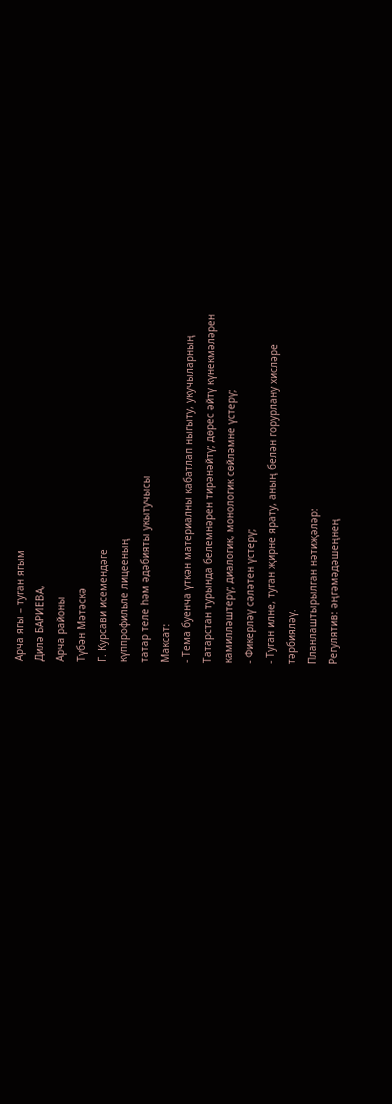Арча ягы – туган ягым
Дилә БАРИЕВА,
Арча районы
Түбән Мәтәскә
Г. Курсави исемендәге
күппрофильле лицееның
татар теле һәм әдәбияты укытучысы
Максат:
- Тема буенча үткән материалны кабатлап ныгыту, укучыларның
Татарстан турында белемнәрен тирәнәйтү; дөрес әйтү күнекмәләрен
камилләштерү; диалогик, монологик сөйләмне үстерү;
- Фикерләү сәләтен үстерү;
- Туган илне, туган җирне ярату, аның белән горурлану хисләре
тәрбияләү.
Планлаштырылган нәтиҗәләр:
Регулятив: әңгәмәдәшеңнең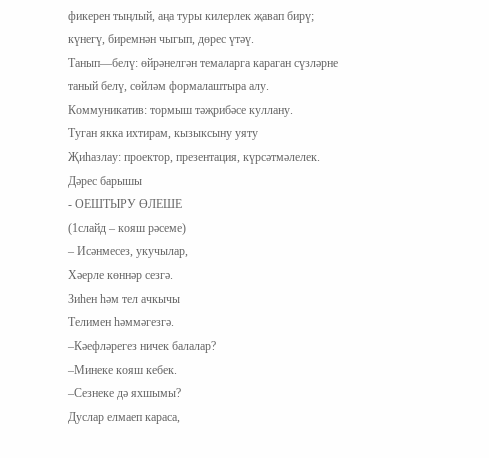фикерен тыңлый, аңа туры килерлек җавап бирү; күнегү, биремнән чыгып, дөрес үтәү.
Танып—белү: өйрәнелгән темаларга караган сүзләрне таный белү, сөйләм формалаштыра алу.
Коммуникатив: тормыш тәҗрибәсе куллану.
Туган якка ихтирам, кызыксыну уяту
Җиһазлау: проектор, презентация, күрсәтмәлелек.
Дәрес барышы
- ОЕШТЫРУ ӨЛЕШЕ
(1слайд – кояш рәсеме)
– Исәнмесез, укучылар,
Хәерле көннәр сезгә.
Зиһен һәм тел ачкычы
Телимен һәммәгезгә.
–Кәефләрегез ничек балалар?
–Минеке кояш кебек.
–Сезнеке дә яхшымы?
Дуслар елмаеп караса,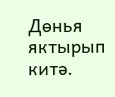Дөнья яктырып китә.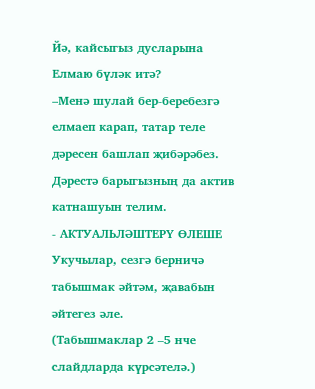Йә, кайсыгыз дусларына
Елмаю бүләк итә?
–Менә шулай бер-беребезгә елмаеп карап, татар теле дәресен башлап җибәрәбез.
Дәрестә барыгызның да актив катнашуын телим.
- АКТУАЛЬЛӘШТЕРҮ ӨЛЕШЕ
Укучылар, сезгә берничә табышмак әйтәм, җавабын әйтегез әле.
(Табышмаклар 2 –5 нче слайдларда күрсәтелә.)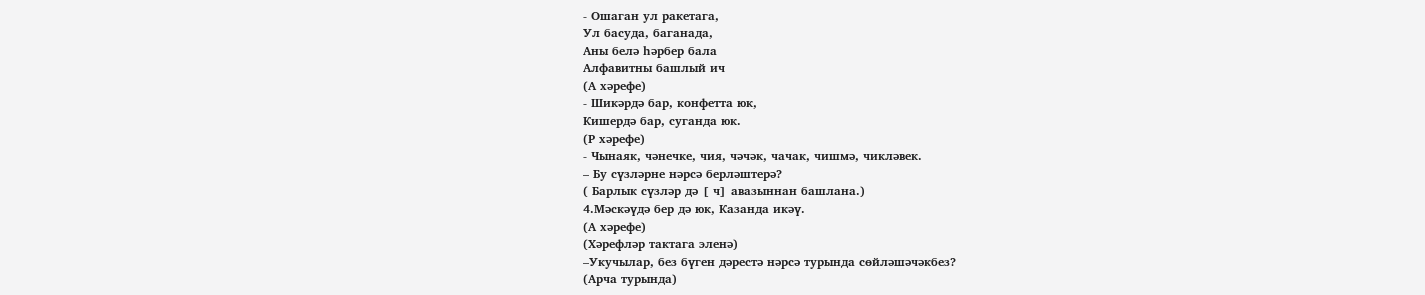- Ошаган ул ракетага,
Ул басуда, баганада,
Аны белә һәрбер бала
Алфавитны башлый ич
(А хәрефе)
- Шикәрдә бар, конфетта юк,
Кишердә бар, суганда юк.
(Р хәрефе)
- Чынаяк, чәнечке, чия, чәчәк, чачак, чишмә, чикләвек.
– Бу сүзләрне нәрсә берләштерә?
( Барлык сүзләр дә [ ч] авазыннан башлана.)
4.Мәскәүдә бер дә юк, Казанда икәү.
(А хәрефе)
(Хәрефләр тактага эленә)
–Укучылар, без бүген дәрестә нәрсә турында сөйләшәчәкбез?
(Арча турында)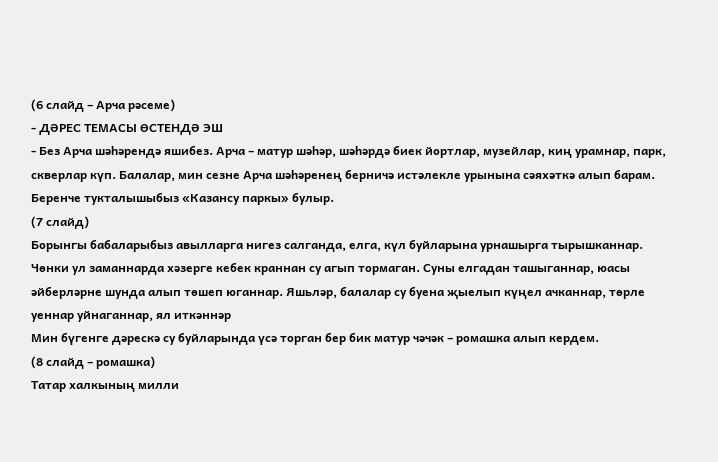(6 слайд – Арча рәсеме)
- ДӘРЕС ТЕМАСЫ ӨСТЕНДӘ ЭШ
- Без Арча шәһәрендә яшибез. Арча – матур шәһәр, шәһәрдә биек йортлар, музейлар, киң урамнар, парк, скверлар күп. Балалар, мин сезне Арча шәһәренең берничә истәлекле урынына сәяхәткә алып барам.
Беренче тукталышыбыз «Казансу паркы» булыр.
(7 слайд)
Борынгы бабаларыбыз авылларга нигез салганда, елга, күл буйларына урнашырга тырышканнар. Чөнки ул заманнарда хәзерге кебек краннан су агып тормаган. Суны елгадан ташыганнар, юасы әйберләрне шунда алып төшеп юганнар. Яшьләр, балалар су буена җыелып күңел ачканнар, төрле уеннар уйнаганнар, ял иткәннәр
Мин бүгенге дәрескә су буйларында үсә торган бер бик матур чәчәк – ромашка алып кердем.
(8 слайд – ромашка)
Татар халкының милли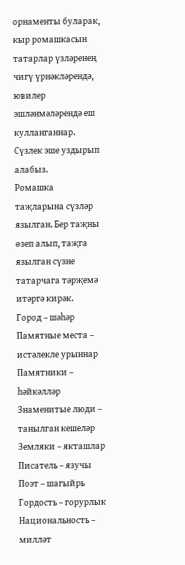орнаменты буларак, кыр ромашкасын татарлар үзләренең чигү үрнәкләрендә, ювилер эшләнмәләрендә еш кулланганнар.
Сүзлек эше уздырып алабыз.
Ромашка таҗларына сүзләр язылган. Бер таҗны өзеп алып, таҗга язылган сүзне татарчага тәрҗемә итәргә кирәк.
Город – шәһәр
Памятные места – истәлекле урыннар
Памятники – һәйкәлләр
Знаменитые люди – танылган кешеләр
Земляки – якташлар
Писатель – язучы
Поэт – шагыйрь
Гордость – горурлык
Национальность – милләт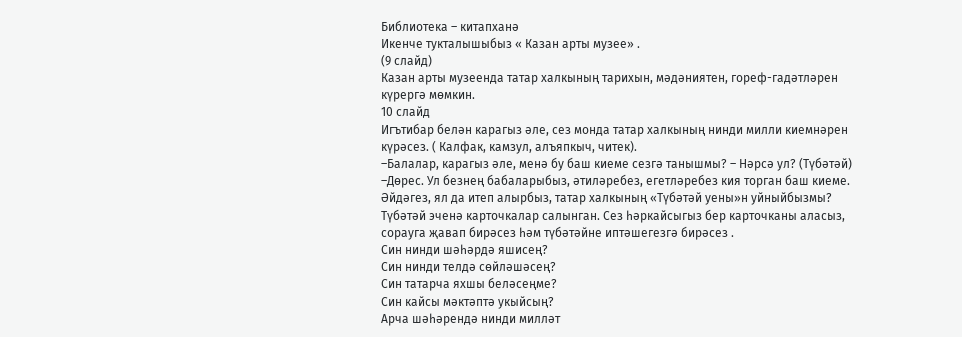Библиотека – китапханә
Икенче тукталышыбыз « Казан арты музее» .
(9 слайд)
Казан арты музеенда татар халкының тарихын, мәдәниятен, гореф-гадәтләрен күрергә мөмкин.
10 слайд
Игътибар белән карагыз әле, сез монда татар халкының нинди милли киемнәрен күрәсез. ( Калфак, камзул, алъяпкыч, читек).
–Балалар, карагыз әле, менә бу баш киеме сезгә танышмы? – Нәрсә ул? (Түбәтәй)
–Дөрес. Ул безнең бабаларыбыз, әтиләребез, егетләребез кия торган баш киеме. Әйдәгез, ял да итеп алырбыз, татар халкының «Түбәтәй уены»н уйныйбызмы?
Түбәтәй эченә карточкалар салынган. Сез һәркайсыгыз бер карточканы аласыз, сорауга җавап бирәсез һәм түбәтәйне иптәшегезгә бирәсез .
Син нинди шәһәрдә яшисең?
Син нинди телдә сөйләшәсең?
Син татарча яхшы беләсеңме?
Син кайсы мәктәптә укыйсың?
Арча шәһәрендә нинди милләт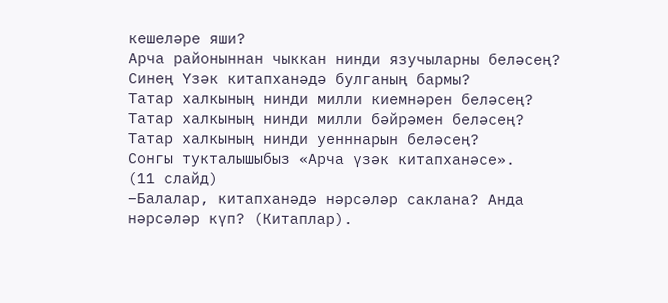кешеләре яши?
Арча районыннан чыккан нинди язучыларны беләсең?
Синең Үзәк китапханәдә булганың бармы?
Татар халкының нинди милли киемнәрен беләсең?
Татар халкының нинди милли бәйрәмен беләсең?
Татар халкының нинди уенннарын беләсең?
Сонгы тукталышыбыз «Арча үзәк китапханәсе».
(11 слайд)
–Балалар, китапханәдә нәрсәләр саклана? Анда нәрсәләр күп? (Китаплар).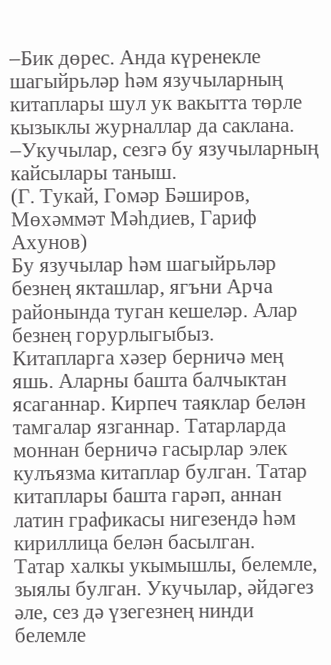–Бик дөрес. Анда күренекле шагыйрьләр һәм язучыларның китаплары шул ук вакытта төрле кызыклы журналлар да саклана.
–Укучылар, сезгә бу язучыларның кайсылары таныш.
(Г. Тукай, Гомәр Бәширов, Мөхәммәт Мәһдиев, Гариф Ахунов)
Бу язучылар һәм шагыйрьләр безнең якташлар, ягъни Арча районында туган кешеләр. Алар безнең горурлыгыбыз.
Китапларга хәзер берничә мең яшь. Аларны башта балчыктан ясаганнар. Кирпеч таяклар белән тамгалар язганнар. Татарларда моннан берничә гасырлар элек кулъязма китаплар булган. Татар китаплары башта гарәп, аннан латин графикасы нигезендә һәм кириллица белән басылган.
Татар халкы укымышлы, белемле, зыялы булган. Укучылар, әйдәгез әле, сез дә үзегезнең нинди белемле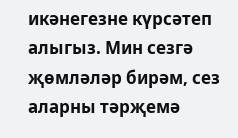икәнегезне күрсәтеп алыгыз. Мин сезгә җөмләләр бирәм, сез аларны тәрҗемә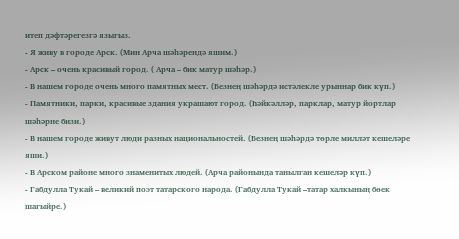итеп дәфтәрегезгә языгыз.
- Я живу в городе Арск. (Мин Арча шәһәрендә яшим.)
- Арск – очень красивый город. ( Арча – бик матур шәһәр.)
- В нашем городе очень много памятных мест. (Безнең шәһәрдә истәлекле урыннар бик күп.)
- Памятники, парки, красивые здания украшают город. (Һәйкәлләр, парклар, матур йортлар шәһәрне бизи.)
- В нашем городе живут люди разных национальностей. (Безнең шәһәрдә төрле милләт кешеләре яши.)
- В Арском районе много знаменитых людей. (Арча районында танылган кешеләр күп.)
- Габдулла Тукай – великий поэт татарского народа. (Габдулла Тукай –татар халкының бөек шагыйре.)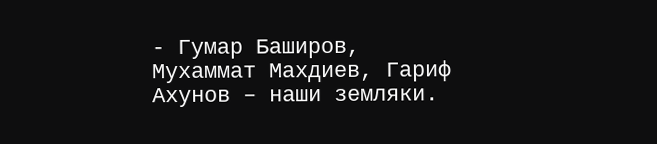- Гумар Баширов, Мухаммат Махдиев, Гариф Ахунов – наши земляки.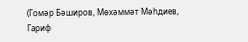(Гомәр Бәширов, Мөхәммәт Мәһдиев, Гариф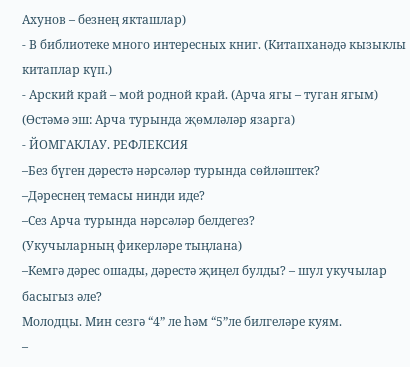Ахунов – безнең якташлар)
- В библиотеке много интересных книг. (Китапханәдә кызыклы китаплар күп.)
- Арский край – мой родной край. (Арча ягы – туган ягым)
(Өстәмә эш: Арча турында җөмләләр язарга)
- ЙОМГАКЛАУ. РЕФЛЕКСИЯ
–Без бүген дәрестә нәрсәләр турында сөйләштек?
–Дәреснең темасы нинди иде?
–Сез Арча турында нәрсәләр белдегез?
(Укучыларның фикерләре тыңлана)
–Кемгә дәрес ошады, дәрестә җиңел булды? – шул укучылар басыгыз әле?
Молодцы. Мин сезгә “4” ле һәм “5”ле билгеләре куям.
–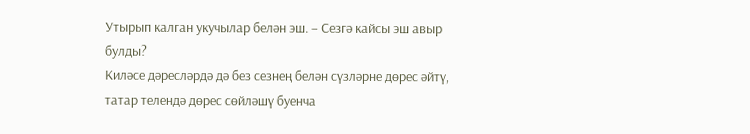Утырып калган укучылар белән эш. – Сезгә кайсы эш авыр булды?
Киләсе дәресләрдә дә без сезнең белән сүзләрне дөрес әйтү, татар телендә дөрес сөйләшү буенча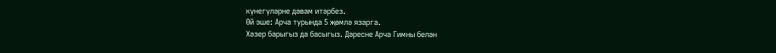күнегүләрне дәвам итәрбез.
Өй эше: Арча турында 5 җөмлә язарга.
Хәзер барыгыз да басыгыз. Дәресне Арча Гимны белән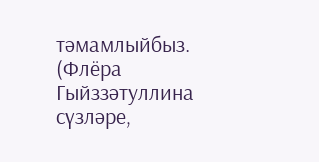тәмамлыйбыз. (Флёра Гыйззәтуллина сүзләре,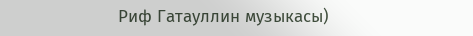Риф Гатауллин музыкасы)